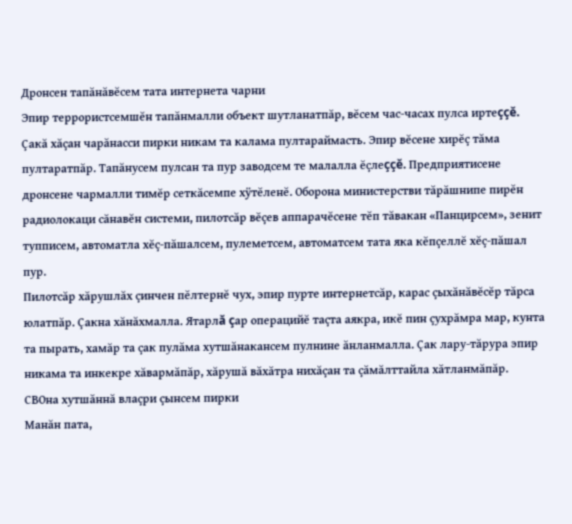Дронсен тапăнăвĕсем тата интернета чарни
Эпир террористсемшĕн тапăнмалли объект шутланатпăр, вĕсем час-часах пулса иртеççĕ. Çакă хăçан чарăнасси пирки никам та калама пултараймасть. Эпир вĕсене хирĕç тăма пултаратпăр. Тапăнусем пулсан та пур заводсем те малалла ĕçлеççĕ. Предприятисене дронсене чармалли тимĕр сеткăсемпе хÿтĕленĕ. Оборона министерстви тăрăшнипе пирĕн радиолокаци сăнавĕн системи, пилотсăр вĕçев аппарачĕсене тĕп тăвакан «Панцирсем», зенит тупписем, автоматла хĕç-пăшалсем, пулеметсем, автоматсем тата яка кĕпçеллĕ хĕç-пăшал пур.
Пилотсăр хăрушлăх çинчен пĕлтернĕ чух, эпир пурте интернетсăр, карас çыхăнăвĕсĕр тăрса юлатпăр. Çакна хăнăхмалла. Ятарлă çар операцийĕ таçта аякра, икĕ пин çухрăмра мар, кунта та пырать, хамăр та çак пулăма хутшăнакансем пулнине ăнланмалла. Çак лару-тăрура эпир никама та инкекре хăвармăпăр, хăрушă вăхăтра нихăçан та çăмăлттайла хăтланмăпăр.
СВОна хутшăннă влаçри çынсем пирки
Манăн пата,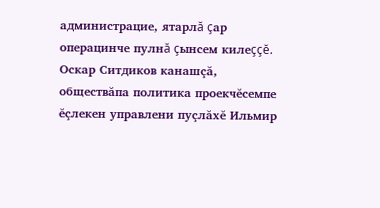администрацие, ятарлă çар операцинче пулнă çынсем килеççĕ. Оскар Ситдиков канашçă, обществăпа политика проекчĕсемпе ĕçлекен управлени пуçлăхĕ Ильмир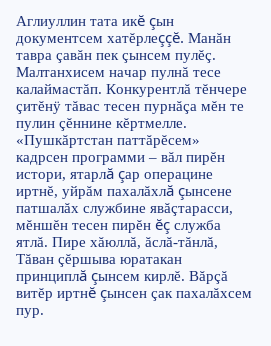Аглиуллин тата икĕ çын документсем хатĕрлеççĕ. Манăн тавра çавăн пек çынсем пулĕç. Малтанхисем начар пулнă тесе калаймастăп. Конкурентлă тĕнчере çитĕнÿ тăвас тесен пурнăçа мĕн те пулин çĕннине кĕртмелле.
«Пушкăртстан паттăрĕсем» кадрсен программи – вăл пирĕн истори, ятарлă çар операцине иртнĕ, уйрăм пахалăхлă çынсене патшалăх службине явăçтарасси, мĕншĕн тесен пирĕн ĕç служба ятлă. Пире хăюллă, ăслă-тăнлă, Тăван çĕршыва юратакан принциплă çынсем кирлĕ. Вăрçă витĕр иртнĕ çынсен çак пахалăхсем пур.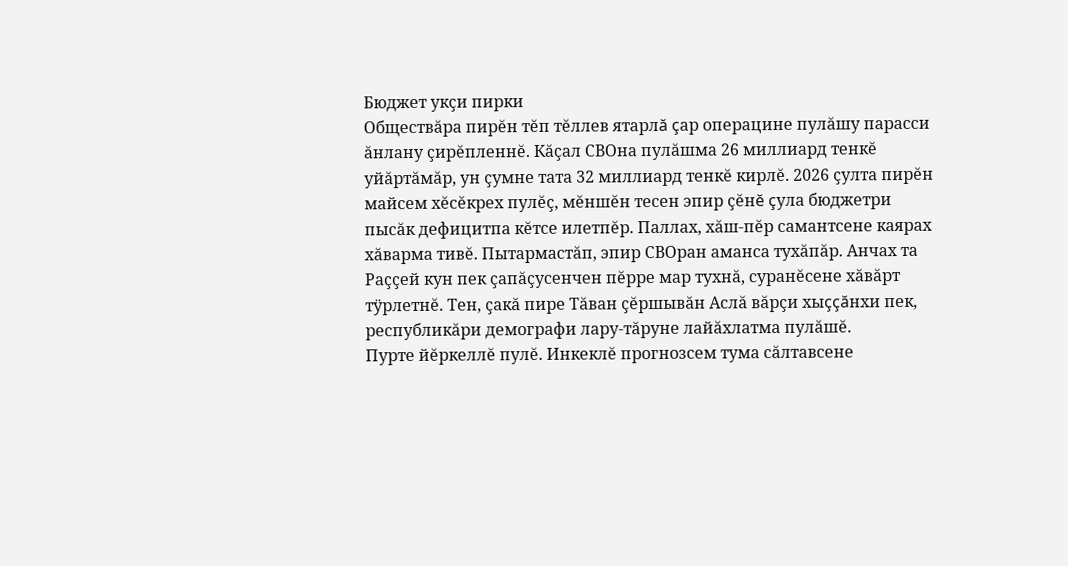Бюджет укçи пирки
Обществăра пирĕн тĕп тĕллев ятарлă çар операцине пулăшу парасси ăнлану çирĕпленнĕ. Кăçал СВОна пулăшма 26 миллиард тенкĕ уйăртăмăр, ун çумне тата 32 миллиард тенкĕ кирлĕ. 2026 çулта пирĕн майсем хĕсĕкрех пулĕç, мĕншĕн тесен эпир çĕнĕ çула бюджетри пысăк дефицитпа кĕтсе илетпĕр. Паллах, хăш-пĕр самантсене каярах хăварма тивĕ. Пытармастăп, эпир СВОран аманса тухăпăр. Анчах та Раççей кун пек çапăçусенчен пĕрре мар тухнă, суранĕсене хăвăрт тÿрлетнĕ. Тен, çакă пире Тăван çĕршывăн Аслă вăрçи хыççăнхи пек, республикăри демографи лару-тăруне лайăхлатма пулăшĕ.
Пурте йĕркеллĕ пулĕ. Инкеклĕ прогнозсем тума сăлтавсене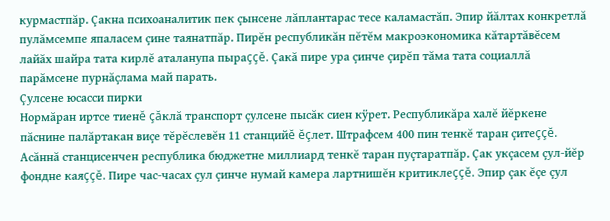курмастпăр. Çакна психоаналитик пек çынсене лăплантарас тесе каламастăп. Эпир йăлтах конкретлă пулăмсемпе япаласем çине таянатпăр. Пирĕн республикăн пĕтĕм макроэкономика кăтартăвĕсем лайăх шайра тата кирлĕ аталанупа пыраççĕ. Çакă пире ура çинче çирĕп тăма тата социаллă парăмсене пурнăçлама май парать.
Çулсене юсасси пирки
Нормăран иртсе тиенĕ çăклă транспорт çулсене пысăк сиен кÿрет. Республикăра халĕ йĕркене пăснине палăртакан виçе тĕрĕслевĕн 11 станцийĕ ĕçлет. Штрафсем 400 пин тенкĕ таран çитеççĕ. Асăннă станцисенчен республика бюджетне миллиард тенкĕ таран пуçтаратпăр. Çак укçасем çул-йĕр фондне каяççĕ. Пире час-часах çул çинче нумай камера лартнишĕн критиклеççĕ. Эпир çак ĕçе çул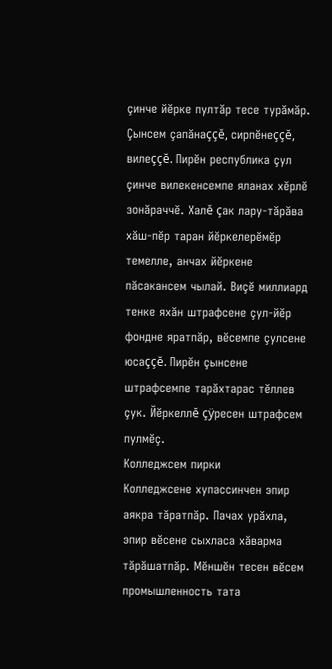çинче йĕрке пултăр тесе турăмăр. Çынсем çапăнаççĕ, сирпĕнеççĕ, вилеççĕ. Пирĕн республика çул çинче вилекенсемпе яланах хĕрлĕ зонăраччĕ. Халĕ çак лару-тăрăва хăш-пĕр таран йĕркелерĕмĕр темелле, анчах йĕркене пăсакансем чылай. Виçĕ миллиард тенке яхăн штрафсене çул-йĕр фондне яратпăр, вĕсемпе çулсене юсаççĕ. Пирĕн çынсене штрафсемпе тарăхтарас тĕллев çук. Йĕркеллĕ çÿресен штрафсем пулмĕç.
Колледжсем пирки
Колледжсене хупассинчен эпир аякра тăратпăр. Пачах урăхла, эпир вĕсене сыхласа хăварма тăрăшатпăр. Мĕншĕн тесен вĕсем промышленность тата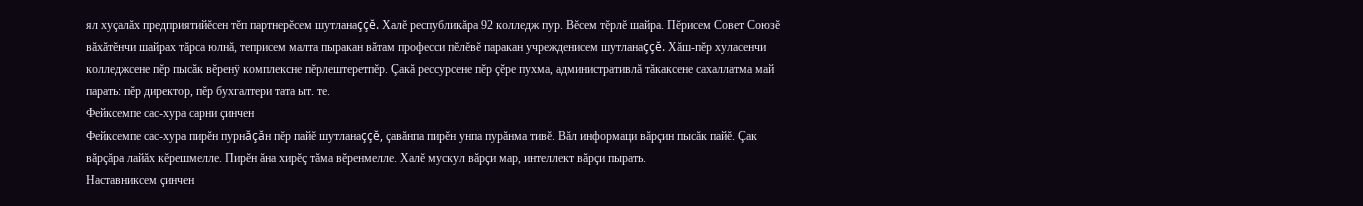ял хуçалăх предприятийĕсен тĕп партнерĕсем шутланаççĕ. Халĕ республикăра 92 колледж пур. Вĕсем тĕрлĕ шайра. Пĕрисем Совет Союзĕ вăхăтĕнчи шайрах тăрса юлнă, теприсем малта пыракан вăтам професси пĕлĕвĕ паракан учрежденисем шутланаççĕ. Хăш-пĕр хуласенчи колледжсене пĕр пысăк вĕренÿ комплексне пĕрлештеретпĕр. Çакă рессурсене пĕр çĕре пухма, административлă тăкаксене сахаллатма май парать: пĕр директор, пĕр бухгалтери тата ыт. те.
Фейксемпе сас-хура сарни çинчен
Фейксемпе сас-хура пирĕн пурнăçăн пĕр пайĕ шутланаççĕ, çавăнпа пирĕн унпа пурăнма тивĕ. Вăл информаци вăрçин пысăк пайĕ. Çак вăрçăра лайăх кĕрешмелле. Пирĕн ăна хирĕç тăма вĕренмелле. Халĕ мускул вăрçи мар, интеллект вăрçи пырать.
Наставниксем çинчен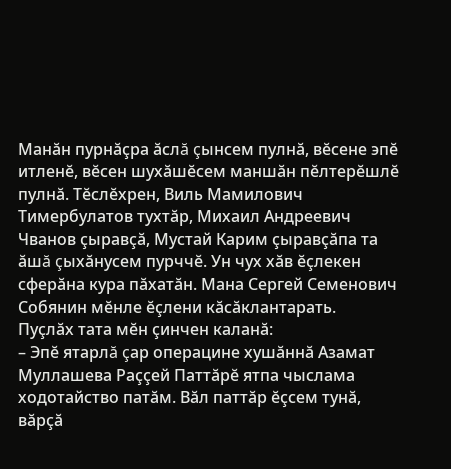Манăн пурнăçра ăслă çынсем пулнă, вĕсене эпĕ итленĕ, вĕсен шухăшĕсем маншăн пĕлтерĕшлĕ пулнă. Тĕслĕхрен, Виль Мамилович Тимербулатов тухтăр, Михаил Андреевич Чванов çыравçă, Мустай Карим çыравçăпа та ăшă çыхăнусем пурччĕ. Ун чух хăв ĕçлекен сферăна кура пăхатăн. Мана Сергей Семенович Собянин мĕнле ĕçлени кăсăклантарать.
Пуçлăх тата мĕн çинчен каланă:
– Эпĕ ятарлă çар операцине хушăннă Азамат Муллашева Раççей Паттăрĕ ятпа чыслама ходотайство патăм. Вăл паттăр ĕçсем тунă, вăрçă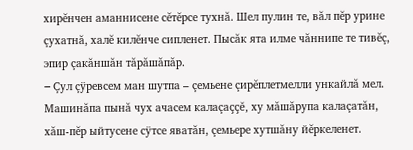хирĕнчен аманнисене сĕтĕрсе тухнă. Шел пулин те, вăл пĕр урине çухатнă, халĕ килĕнче сипленет. Пысăк ята илме чăннипе те тивĕç, эпир çакăншăн тăрăшăпăр.
– Çул çÿревсем ман шутпа – çемьене çирĕплетмелли ункайлă мел. Машинăпа пынă чух ачасем калаçаççĕ, ху мăшăрупа калаçатăн, хăш-пĕр ыйтусене сÿтсе яватăн, çемьере хутшăну йĕркеленет.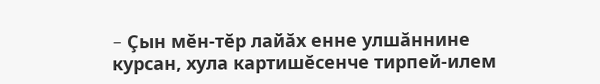– Çын мĕн-тĕр лайăх енне улшăннине курсан, хула картишĕсенче тирпей-илем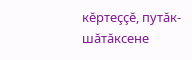кĕртеççĕ, путăк-шăтăксене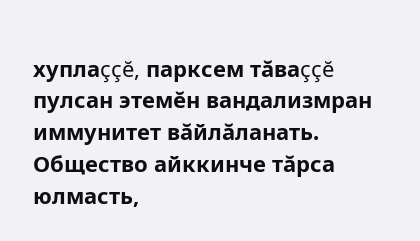хуплаççĕ, парксем тăваççĕ пулсан этемĕн вандализмран иммунитет вăйлăланать. Общество айккинче тăрса юлмасть,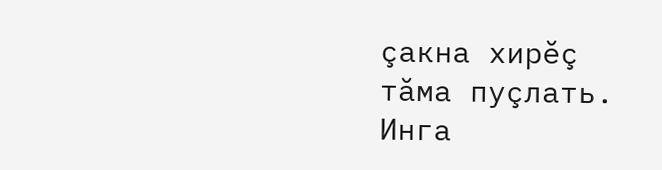çакна хирĕç тăма пуçлать.
Инга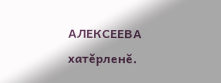АЛЕКСЕЕВА хатĕрленĕ.